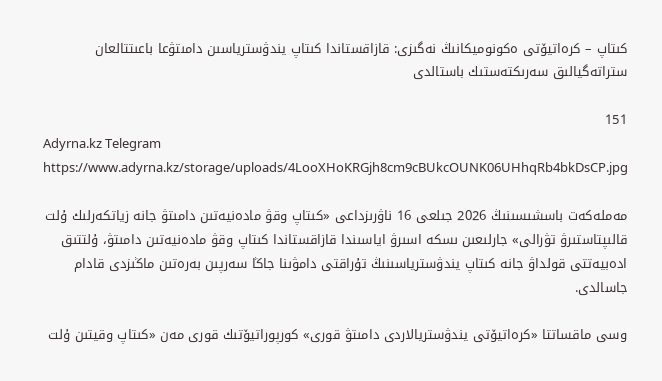كىتاپ – كرەاتيۆتى ەكونوميكانىڭ نەگىزى: قازاقستاندا كىتاپ يندۋسترياسىن دامىتۋعا باعىتتالعان ستراتەگيالىق سەرىكتەستىك باستالدى

151
Adyrna.kz Telegram
https://www.adyrna.kz/storage/uploads/4LooXHoKRGjh8cm9cBUkcOUNK06UHhqRb4bkDsCP.jpg

مەملەكەت باسشىسىنىڭ 2026 جىلعى 16 ناۋرىزداعى «كىتاپ وقۋ مادەنيەتىن دامىتۋ جانە زياتكەرلىك ۇلت قالىپتاستىرۋ تۋرالى» جارلىعىن ىسكە اسىرۋ اياسىندا قازاقستاندا كىتاپ وقۋ مادەنيەتىن دامىتۋ، ۇلتتىق ادەبيەتتى قولداۋ جانە كىتاپ يندۋسترياسىنىڭ تۇراقتى دامۋىنا جاڭا سەرپىن بەرەتىن ماڭىزدى قادام جاسالدى.

وسى ماقساتتا «كرەاتيۆتى يندۋستريالاردى دامىتۋ قورى» كورپوراتيۆتىك قورى مەن «كىتاپ وقيتىن ۇلت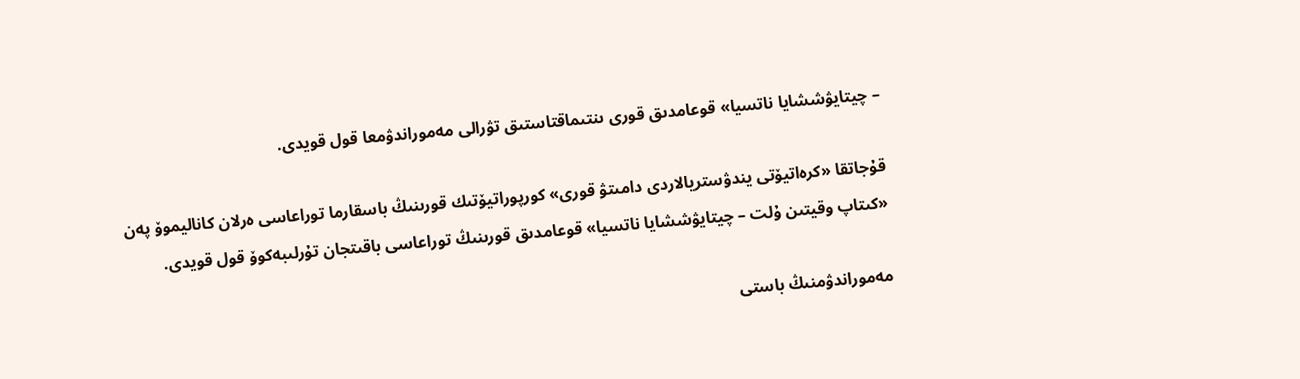– چيتايۋششايا ناتسيا» قوعامدىق قورى ىنتىماقتاستىق تۋرالى مەموراندۋمعا قول قويدى.

قۇجاتقا «كرەاتيۆتى يندۋستريالاردى دامىتۋ قورى» كورپوراتيۆتىك قورىنىڭ باسقارما توراعاسى ەرلان كاناليموۆ پەن «كىتاپ وقيتىن ۇلت – چيتايۋششايا ناتسيا» قوعامدىق قورىنىڭ توراعاسى باقىتجان تۇرلىبەكوۆ قول قويدى.

مەموراندۋمنىڭ باستى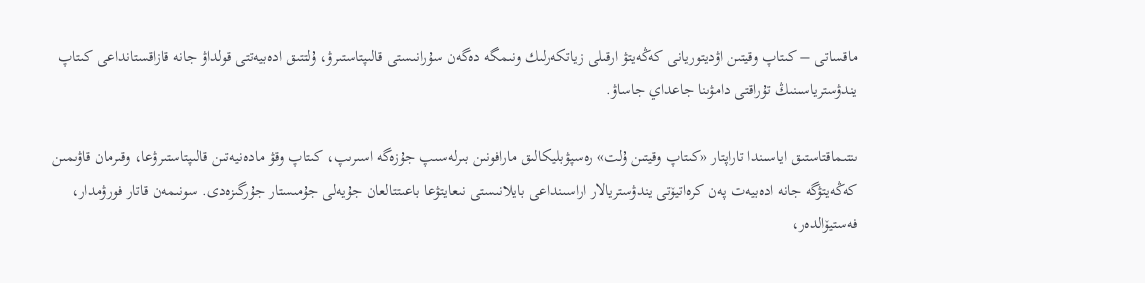ماقساتى – كىتاپ وقيتىن اۋديتوريانى كەڭەيتۋ ارقىلى زياتكەرلىك ونىمگە دەگەن سۇرانىستى قالىپتاستىرۋ، ۇلتتىق ادەبيەتتى قولداۋ جانە قازاقستانداعى كىتاپ يندۋسترياسىنىڭ تۇراقتى دامۋىنا جاعداي جاساۋ.

ىنتىماقتاستىق اياسىندا تاراپتار «كىتاپ وقيتىن ۇلت» رەسپۋبليكالىق مارافونىن بىرلەسىپ جۇزەگە اسىرىپ، كىتاپ وقۋ مادەنيەتىن قالىپتاستىرۋعا، وقىرمان قاۋىمىن كەڭەيتۋگە جانە ادەبيەت پەن كرەاتيۆتى يندۋستريالار اراسىنداعى بايلانىستى نىعايتۋعا باعىتتالعان جۇيەلى جۇمىستار جۇرگىزەدى. سونىمەن قاتار فورۋمدار، فەستيۆالدەر،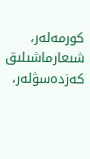كورمەلەر، شىعارماشىلىق كەزدەسۋلەر،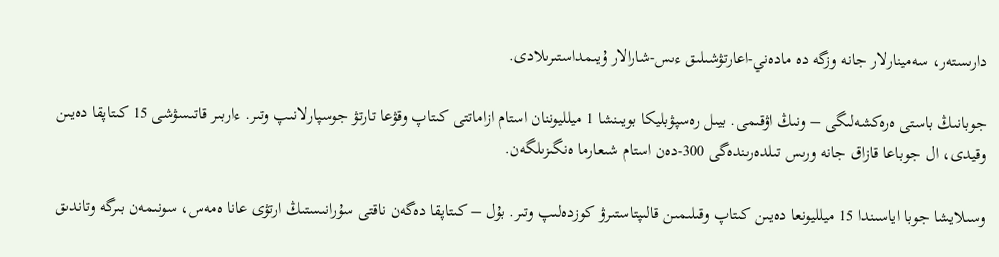دارىستەر، سەمينارلار جانە وزگە دە مادەني-اعارتۋشىلىق ءىس-شارالار ۇيىمداستىرىلادى.

جوبانىڭ باستى ەرەكشەلىگى – ونىڭ اۋقىمى. بيىل رەسپۋبليكا بويىنشا 1 ميلليوننان استام ازاماتتى كىتاپ وقۋعا تارتۋ جوسپارلانىپ وتىر. ءاربىر قاتىسۋشى 15 كىتاپقا دەيىن وقيدى، ال جوباعا قازاق جانە ورىس تىلدەرىندەگى 300-دەن استام شىعارما ەنگىزىلگەن.

وسىلايشا جوبا اياسىندا 15 ميلليونعا دەيىن كىتاپ وقىلىمىن قالىپتاستىرۋ كوزدەلىپ وتىر. بۇل – كىتاپقا دەگەن ناقتى سۇرانىستىڭ ارتۋى عانا ەمەس، سونىمەن بىرگە وتاندىق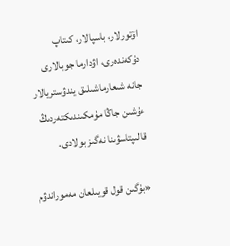اۆتورلار، باسپالار، كىتاپ دۇكەندەرى، اۋدارما جوبالارى جانە شىعارماشىلىق يندۋستريالار ءۇشىن جاڭا مۇمكىندىكتەردىڭ قالىپتاسۋىنا نەگىز بولادى.

«بۇگىن قول قويىلعان مەموراندۋم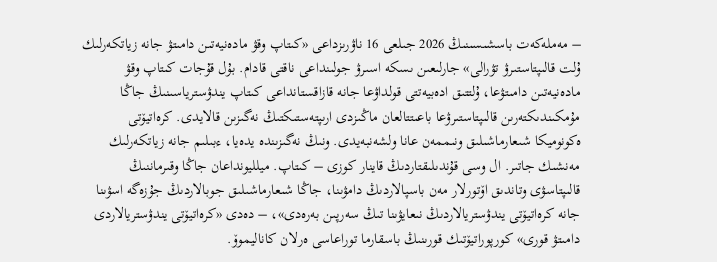– مەملەكەت باسشىسىنىڭ 2026 جىلعى 16 ناۋرىزداعى «كىتاپ وقۋ مادەنيەتىن دامىتۋ جانە زياتكەرلىك ۇلت قالىپتاستىرۋ تۋرالى» جارلىعىن ىسكە اسىرۋ جولىنداعى ناقتى قادام. بۇل قۇجات كىتاپ وقۋ مادەنيەتىن دامىتۋعا، ۇلتتىق ادەبيەتتى قولداۋعا جانە قازاقستانداعى كىتاپ يندۋسترياسىنىڭ جاڭا مۇمكىندىكتەرىن قالىپتاستىرۋعا باعىتتالعان ماڭىزدى ارىپتەستىكتىڭ نەگىزىن قالايدى. كرەاتيۆتى ەكونوميكا شىعارماشىلىق ونىممەن عانا ولشەنبەيدى. ونىڭ نەگىزىندە يدەيا، ءبىلىم جانە زياتكەرلىك مەنشىك جاتىر. ال وسى قۇندىلىقتاردىڭ قاينار كوزى – كىتاپ. ميلليونداعان جاڭا وقىرماننىڭ قالىپتاسۋى وتاندىق اۆتورلار مەن باسپالاردىڭ دامۋىنا، جاڭا شىعارماشىلىق جوبالاردىڭ جۇزەگە اسۋىنا جانە كرەاتيۆتى يندۋستريالاردىڭ نىعايۋىنا تىڭ سەرپىن بەرەدى»، – دەدى «كرەاتيۆتى يندۋستريالاردى دامىتۋ قورى» كورپوراتيۆتىك قورىنىڭ باسقارما توراعاسى ەرلان كاناليموۆ.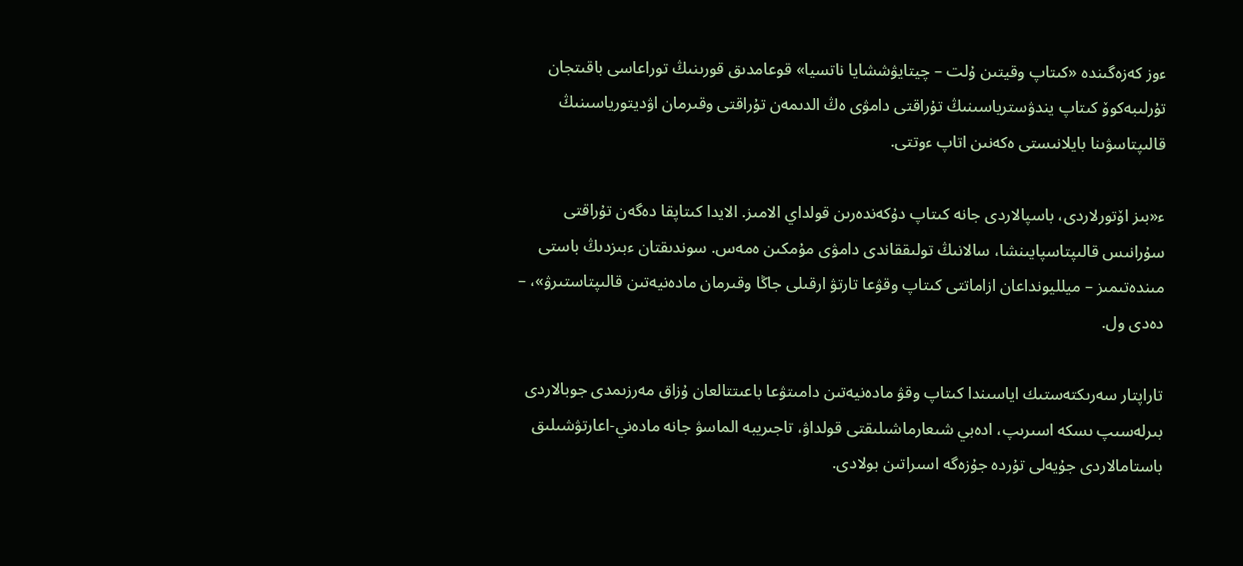ءوز كەزەگىندە «كىتاپ وقيتىن ۇلت – چيتايۋششايا ناتسيا» قوعامدىق قورىنىڭ توراعاسى باقىتجان تۇرلىبەكوۆ كىتاپ يندۋسترياسىنىڭ تۇراقتى دامۋى ەڭ الدىمەن تۇراقتى وقىرمان اۋديتورياسىنىڭ قالىپتاسۋىنا بايلانىستى ەكەنىن اتاپ ءوتتى.

ء«بىز اۆتورلاردى، باسپالاردى جانە كىتاپ دۇكەندەرىن قولداي الامىز. الايدا كىتاپقا دەگەن تۇراقتى سۇرانىس قالىپتاسپايىنشا، سالانىڭ تولىققاندى دامۋى مۇمكىن ەمەس. سوندىقتان ءبىزدىڭ باستى مىندەتىمىز – ميلليونداعان ازاماتتى كىتاپ وقۋعا تارتۋ ارقىلى جاڭا وقىرمان مادەنيەتىن قالىپتاستىرۋ»، – دەدى ول.

تاراپتار سەرىكتەستىك اياسىندا كىتاپ وقۋ مادەنيەتىن دامىتۋعا باعىتتالعان ۇزاق مەرزىمدى جوبالاردى بىرلەسىپ ىسكە اسىرىپ، ادەبي شىعارماشىلىقتى قولداۋ، تاجىريبە الماسۋ جانە مادەني-اعارتۋشىلىق باستامالاردى جۇيەلى تۇردە جۇزەگە اسىراتىن بولادى.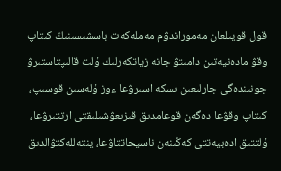قول قويىلعان مەموراندۋم مەملەكەت باسشىسىنىڭ كىتاپ وقۋ مادەنيەتىن دامىتۋ جانە زياتكەرلىك ۇلت قالىپتاستىرۋ جونىندەگى جارلىعىن ىسكە اسىرۋعا ءوز ۇلەسىن قوسىپ، كىتاپ وقۋعا دەگەن قوعامدىق قىزىعۋشىلىقتى ارتتىرۋعا، ۇلتتىق ادەبيەتتى كەڭىنەن ناسيحاتتاۋعا، ينتەللەكتۋالدىق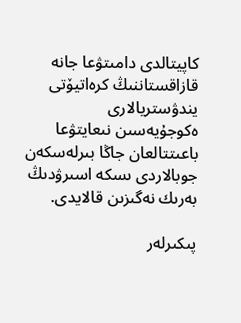كاپيتالدى دامىتۋعا جانە قازاقستاننىڭ كرەاتيۆتى يندۋستريالارى ەكوجۇيەسىن نىعايتۋعا باعىتتالعان جاڭا بىرلەسكەن جوبالاردى ىسكە اسىرۋدىڭ بەرىك نەگىزىن قالايدى.

پىكىرلەر